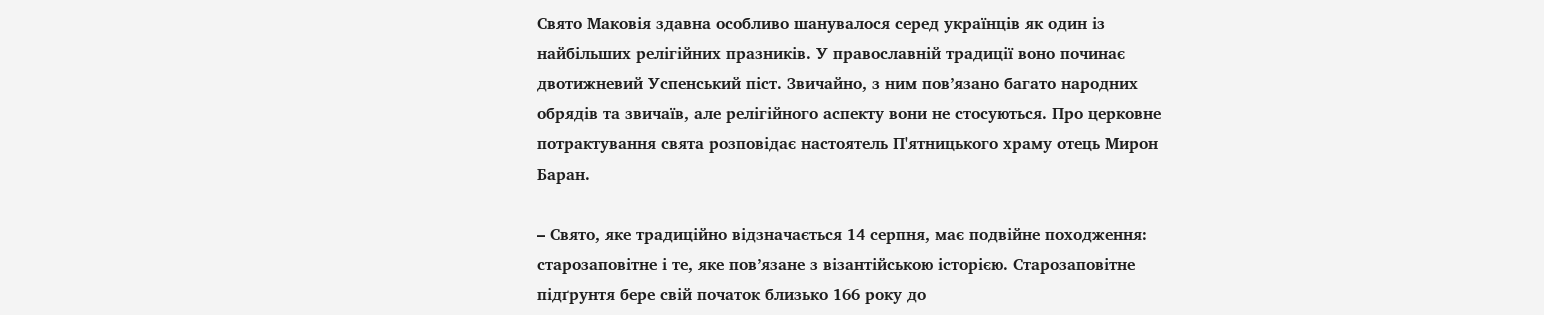Свято Маковія здавна особливо шанувалося серед українців як один із найбільших релігійних празників. У православній традиції воно починає двотижневий Успенський піст. Звичайно, з ним пов’язано багато народних обрядів та звичаїв, але релігійного аспекту вони не стосуються. Про церковне потрактування свята розповідає настоятель П'ятницького храму отець Мирон Баран.

– Свято, яке традиційно відзначається 14 серпня, має подвійне походження: старозаповітне і те, яке пов’язане з візантійською історією. Старозаповітне підґрунтя бере свій початок близько 166 року до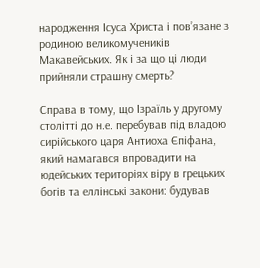народження Ісуса Христа і пов’язане з родиною великомучеників Макавейських. Як і за що ці люди прийняли страшну смерть?

Справа в тому, що Ізраїль у другому столітті до н.е. перебував під владою сирійського царя Антиоха Єпіфана, який намагався впровадити на юдейських територіях віру в грецьких богів та еллінські закони: будував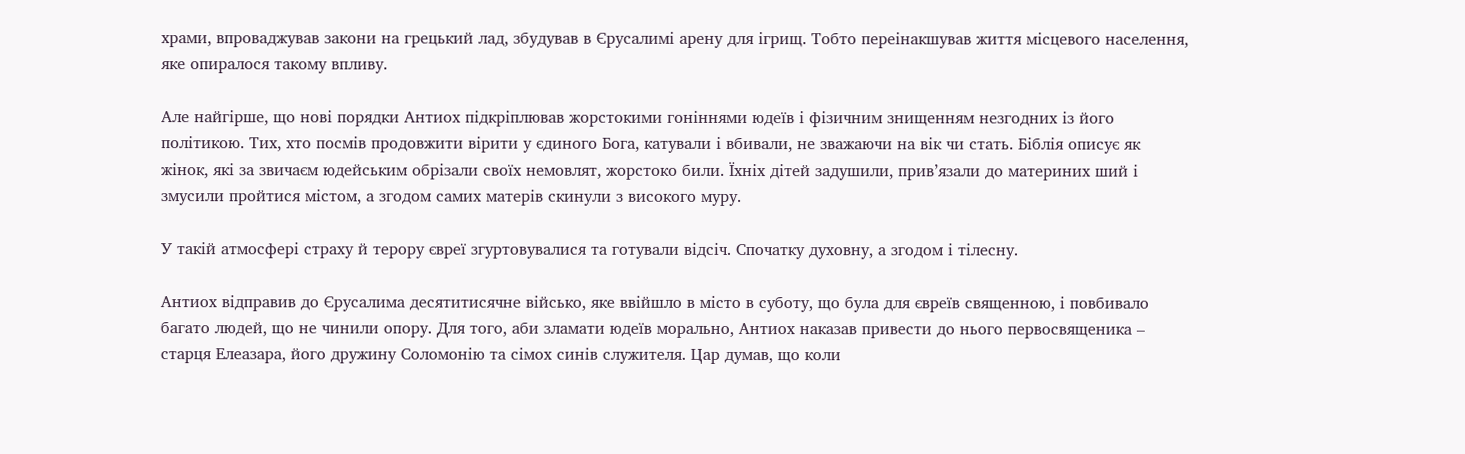храми, впроваджував закони на грецький лад, збудував в Єрусалимі арену для ігрищ. Тобто переінакшував життя місцевого населення, яке опиралося такому впливу.

Але найгірше, що нові порядки Антиох підкріплював жорстокими гоніннями юдеїв і фізичним знищенням незгодних із його політикою. Тих, хто посмів продовжити вірити у єдиного Бога, катували і вбивали, не зважаючи на вік чи стать. Біблія описує як жінок, які за звичаєм юдейським обрізали своїх немовлят, жорстоко били. Їхніх дітей задушили, прив’язали до материних ший і змусили пройтися містом, а згодом самих матерів скинули з високого муру.

У такій атмосфері страху й терору євреї згуртовувалися та готували відсіч. Спочатку духовну, а згодом і тілесну.

Антиох відправив до Єрусалима десятитисячне військо, яке ввійшло в місто в суботу, що була для євреїв священною, і повбивало багато людей, що не чинили опору. Для того, аби зламати юдеїв морально, Антиох наказав привести до нього первосвященика – старця Елеазара, його дружину Соломонію та сімох синів служителя. Цар думав, що коли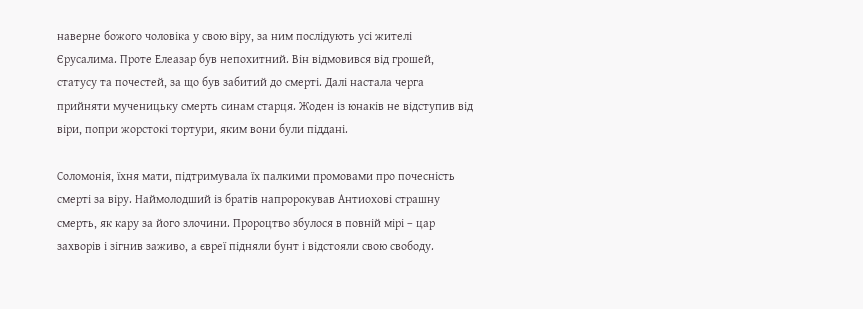наверне божого чоловіка у свою віру, за ним послідують усі жителі Єрусалима. Проте Елеазар був непохитний. Він відмовився від грошей, статусу та почестей, за що був забитий до смерті. Далі настала черга прийняти мученицьку смерть синам старця. Жоден із юнаків не відступив від віри, попри жорстокі тортури, яким вони були піддані.

Соломонія, їхня мати, підтримувала їх палкими промовами про почесність смерті за віру. Наймолодший із братів напророкував Антиохові страшну смерть, як кару за його злочини. Пророцтво збулося в повній мірі – цар захворів і зігнив заживо, а євреї підняли бунт і відстояли свою свободу.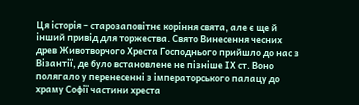Ця історія – старозаповітнє коріння свята, але є ще й інший привід для торжества. Свято Винесення чесних древ Животворчого Хреста Господнього прийшло до нас з Візантії, де було встановлене не пізніше ІХ ст. Воно полягало у перенесенні з імператорського палацу до храму Софії частини хреста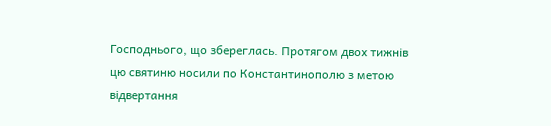Господнього, що збереглась. Протягом двох тижнів цю святиню носили по Константинополю з метою відвертання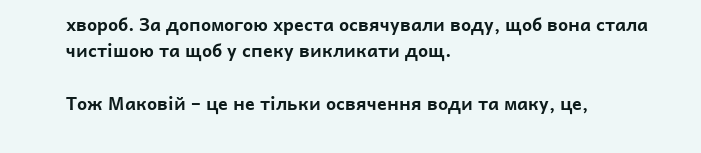хвороб. За допомогою хреста освячували воду, щоб вона стала чистішою та щоб у спеку викликати дощ.

Тож Маковій – це не тільки освячення води та маку, це,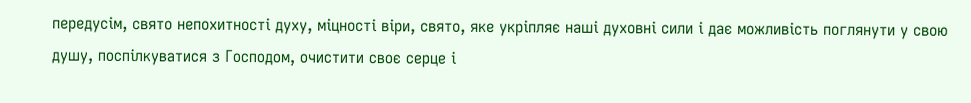передусім, свято непохитності духу, міцності віри, свято, яке укріпляє наші духовні сили і дає можливість поглянути у свою душу, поспілкуватися з Господом, очистити своє серце і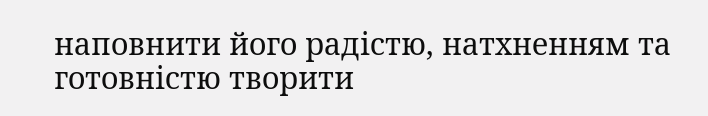наповнити його радістю, натхненням та готовністю творити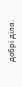добрі діла.